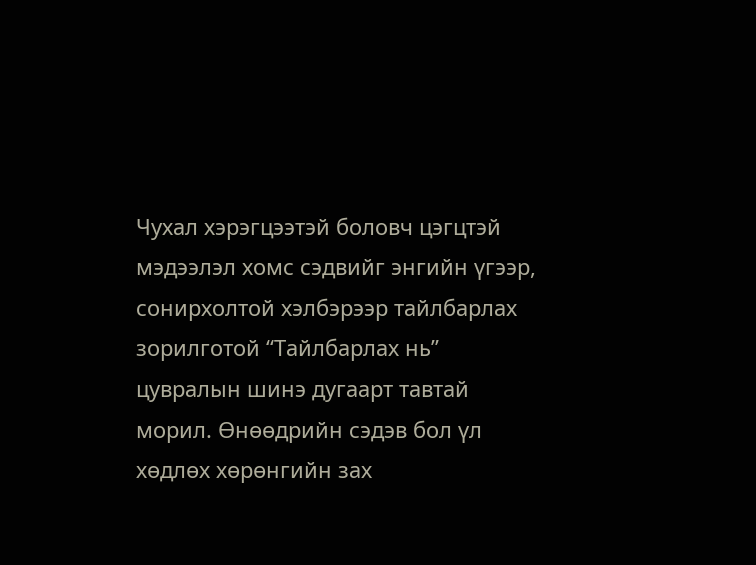Чухал хэрэгцээтэй боловч цэгцтэй мэдээлэл хомс сэдвийг энгийн үгээр, сонирхолтой хэлбэрээр тайлбарлах зорилготой “Тайлбарлах нь” цувралын шинэ дугаарт тавтай морил. Өнөөдрийн сэдэв бол үл хөдлөх хөрөнгийн зах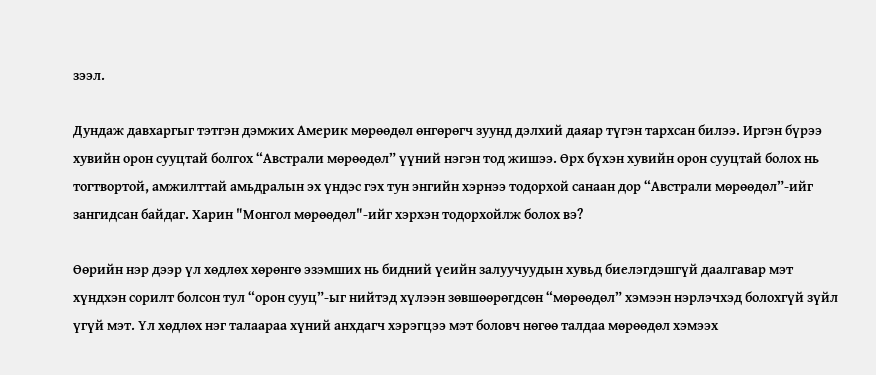зээл.

Дундаж давхаргыг тэтгэн дэмжих Америк мөрөөдөл өнгөрөгч зуунд дэлхий даяар түгэн тархсан билээ. Иргэн бүрээ хувийн орон сууцтай болгох “Австрали мөрөөдөл” үүний нэгэн тод жишээ. Өрх бүхэн хувийн орон сууцтай болох нь тогтвортой, амжилттай амьдралын эх үндэс гэх тун энгийн хэрнээ тодорхой санаан дор “Австрали мөрөөдөл”-ийг зангидсан байдаг. Харин "Монгол мөрөөдөл"-ийг хэрхэн тодорхойлж болох вэ?

Өөрийн нэр дээр үл хөдлөх хөрөнгө эзэмших нь бидний үеийн залуучуудын хувьд биелэгдэшгүй даалгавар мэт хүндхэн сорилт болсон тул “орон сууц”-ыг нийтэд хүлээн зөвшөөрөгдсөн “мөрөөдөл” хэмээн нэрлэчхэд болохгүй зүйл үгүй мэт. Үл хөдлөх нэг талаараа хүний анхдагч хэрэгцээ мэт боловч нөгөө талдаа мөрөөдөл хэмээх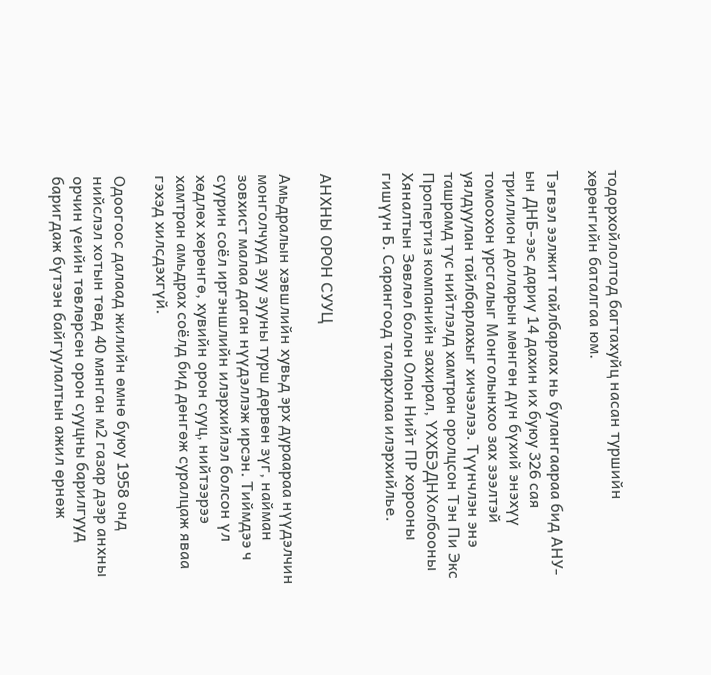тодорхойлолтод багтахуйц насан туршийн хөрөнгийн баталгаа юм.

Тэгвэл ээлжит тайлбарлах нь булангаараа бид АНУ-ын ДНБ-ээс дариу 14 дахин их буюу 326 сая триллион долларын мөнгөн дүн бүхий энэхүү томоохон урсгалыг Монголынхоо зах зээлтэй уялдуулан тайлбарлахыг хичээлээ. Түүнчлэн энэ ташрамд тус нийтлэлд хамтран оролцсон Тэн Пи Экс Пропертиз компанийн захирал, ҮХХБЭДНХолбооны Хяналтын Зөвлөл болон Олон Нийт ПР хорооны гишүүн Б. Сарангоод талархлаа илэрхийлье.


АНХНЫ ОРОН СУУЦ

Амьдралын хэвшлийн хувьд эрх дураараа нүүдэлчин монголчууд зуу зууны турш дөрвөн зүг, найман зовхист малаа даган нүүдэллэж ирсэн. Тиймдээ ч суурин соёл иргэншлийн илэрхийлэл болсон үл хөдлөх хөрөнгө, хувийн орон сууц, нийтээрээ хамтран амьдрах соёлд бид дөнгөж суралцаж яваа гэхэд хилсдэхгүй.

Одоогоос далаад жилийн өмнө буюу 1958 онд нийслэл хотын төвд 40 мянган м2 газар дээр анхны орчин үеийн төвлөрсөн орон сууцны барилгууд баригдаж бүтээн байгуулалтын ажил өрнөж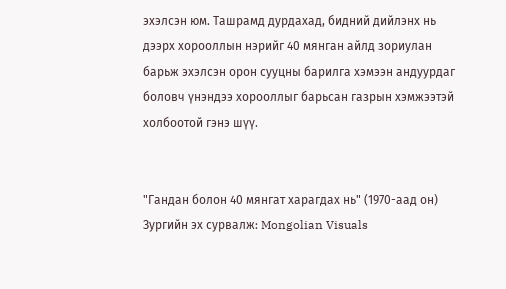эхэлсэн юм. Ташрамд дурдахад, бидний дийлэнх нь дээрх хорооллын нэрийг 40 мянган айлд зориулан барьж эхэлсэн орон сууцны барилга хэмээн андуурдаг боловч үнэндээ хорооллыг барьсан газрын хэмжээтэй холбоотой гэнэ шүү.


"Гандан болон 40 мянгат харагдах нь" (1970-аад он)
Зургийн эх сурвалж: Mongolian Visuals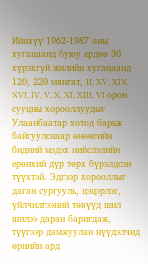Ийнхүү 1962-1987 оны хугацаанд буюу ердөө 30 хүрэхгүй жилийн хугацаанд 120, 220 мянгат, II, XV, XIX, XVI, IV, V, X, XI, XIII, VI орон сууцны хорооллуудыг Улаанбаатар хотод барьж байгуулснаар өнөөгийн бидний мэдэх нийслэлийн  ерөнхий дүр төрх бүрэлдсэн түүхтэй. Эдгээр хорооллыг даган сургууль, цэцэрлэг, үйлчилгээний төвүүд шил шилээ даран баригдаж, түүгээр дамжуулан нүүдэлчид өрнийн ард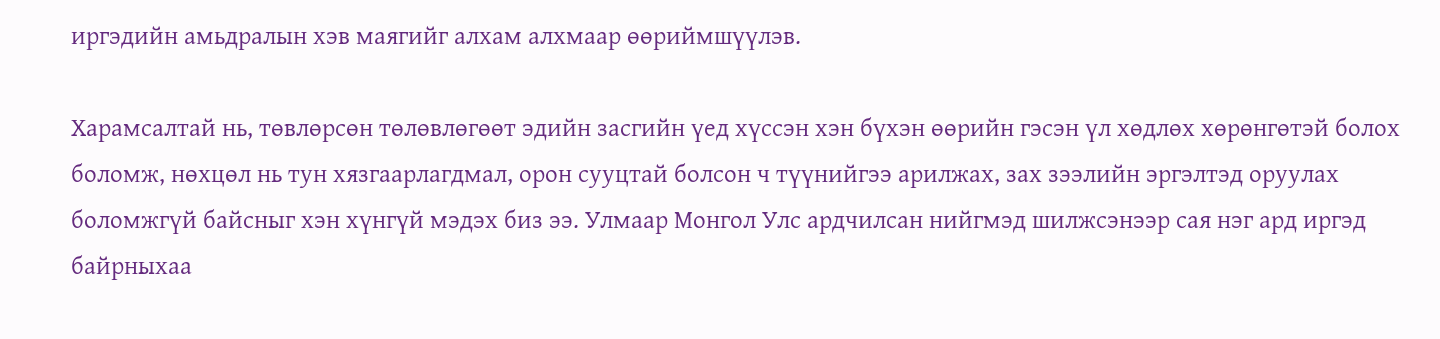иргэдийн амьдралын хэв маягийг алхам алхмаар өөриймшүүлэв.

Харамсалтай нь, төвлөрсөн төлөвлөгөөт эдийн засгийн үед хүссэн хэн бүхэн өөрийн гэсэн үл хөдлөх хөрөнгөтэй болох боломж, нөхцөл нь тун хязгаарлагдмал, орон сууцтай болсон ч түүнийгээ арилжах, зах зээлийн эргэлтэд оруулах боломжгүй байсныг хэн хүнгүй мэдэх биз ээ. Улмаар Монгол Улс ардчилсан нийгмэд шилжсэнээр сая нэг ард иргэд байрныхаа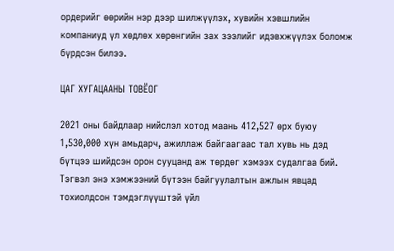ордерийг өөрийн нэр дээр шилжүүлэх, хувийн хэвшлийн компаниуд үл хөдлөх хөрөнгийн зах зээлийг идэвхжүүлэх боломж бүрдсэн билээ.

ЦАГ ХУГАЦААНЫ ТОВЁОГ

2021 оны байдлаар нийслэл хотод маань 412,527 өрх буюу 1,530,000 хүн амьдарч, ажиллаж байгаагаас тал хувь нь дэд бүтцээ шийдсэн орон сууцанд аж төрдөг хэмээх судалгаа бий. Тэгвэл энэ хэмжээний бүтээн байгуулалтын ажлын явцад тохиолдсон тэмдэглүүштэй үйл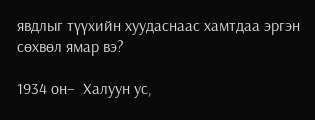явдлыг түүхийн хуудаснаас хамтдаа эргэн сөхвөл ямар вэ?

1934 он–  Халуун ус,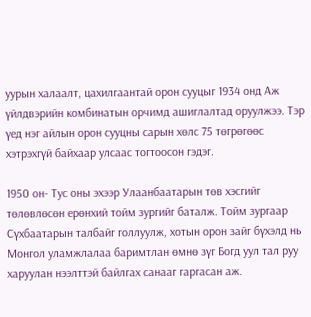уурын халаалт, цахилгаантай орон сууцыг 1934 онд Аж үйлдвэрийн комбинатын орчимд ашиглалтад оруулжээ. Тэр үед нэг айлын орон сууцны сарын хөлс 75 төгрөгөөс хэтрэхгүй байхаар улсаас тогтоосон гэдэг.

1950 он- Тус оны эхээр Улаанбаатарын төв хэсгийг төлөвлөсөн ерөнхий тойм зургийг баталж. Тойм зургаар Сүхбаатарын талбайг голлуулж, хотын орон зайг бүхэлд нь Монгол уламжлалаа баримтлан өмнө зүг Богд уул тал руу харуулан нээлттэй байлгах санааг гаргасан аж.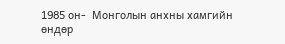1985 он-  Монголын анхны хамгийн өндөр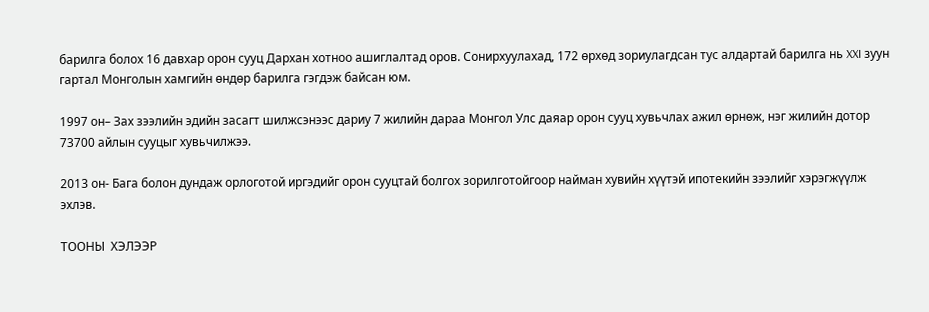барилга болох 16 давхар орон сууц Дархан хотноо ашиглалтад оров. Сонирхуулахад, 172 өрхөд зориулагдсан тус алдартай барилга нь XXI зуун гартал Монголын хамгийн өндөр барилга гэгдэж байсан юм.

1997 он– Зах зээлийн эдийн засагт шилжсэнээс дариу 7 жилийн дараа Монгол Улс даяар орон сууц хувьчлах ажил өрнөж, нэг жилийн дотор 73700 айлын сууцыг хувьчилжээ.

2013 он- Бага болон дундаж орлоготой иргэдийг орон сууцтай болгох зорилготойгоор найман хувийн хүүтэй ипотекийн зээлийг хэрэгжүүлж эхлэв.

ТООНЫ  ХЭЛЭЭР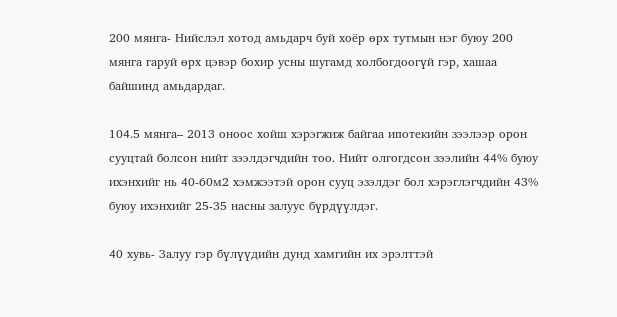200 мянга- Нийслэл хотод амьдарч буй хоёр өрх тутмын нэг буюу 200 мянга гаруй өрх цэвэр бохир усны шугамд холбогдоогүй гэр, хашаа байшинд амьдардаг.

104.5 мянга– 2013 оноос хойш хэрэгжиж байгаа ипотекийн зээлээр орон сууцтай болсон нийт зээлдэгчдийн тоо. Нийт олгогдсон зээлийн 44% буюу ихэнхийг нь 40-60м2 хэмжээтэй орон сууц эзэлдэг бол хэрэглэгчдийн 43% буюу ихэнхийг 25-35 насны залуус бүрдүүлдэг.

40 хувь- Залуу гэр бүлүүдийн дунд хамгийн их эрэлттэй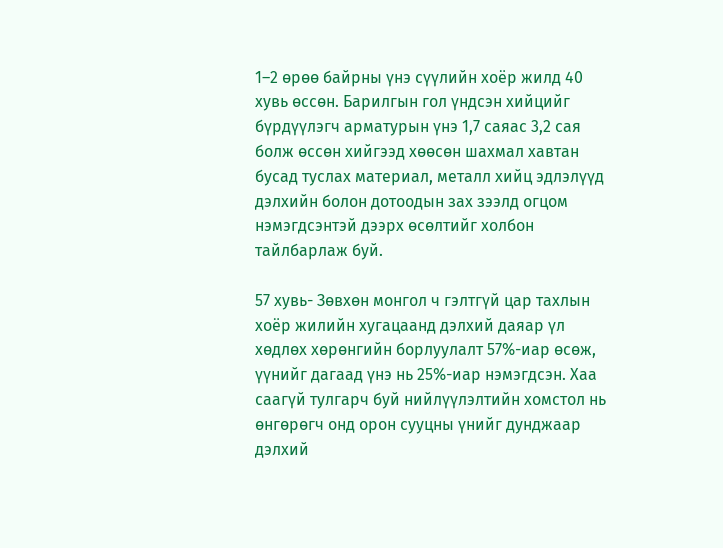1–2 өрөө байрны үнэ сүүлийн хоёр жилд 40 хувь өссөн. Барилгын гол үндсэн хийцийг бүрдүүлэгч арматурын үнэ 1,7 саяас 3,2 сая болж өссөн хийгээд хөөсөн шахмал хавтан бусад туслах материал, металл хийц эдлэлүүд дэлхийн болон дотоодын зах зээлд огцом нэмэгдсэнтэй дээрх өсөлтийг холбон тайлбарлаж буй.

57 хувь- Зөвхөн монгол ч гэлтгүй цар тахлын хоёр жилийн хугацаанд дэлхий даяар үл хөдлөх хөрөнгийн борлуулалт 57%-иар өсөж, үүнийг дагаад үнэ нь 25%-иар нэмэгдсэн. Хаа саагүй тулгарч буй нийлүүлэлтийн хомстол нь өнгөрөгч онд орон сууцны үнийг дунджаар дэлхий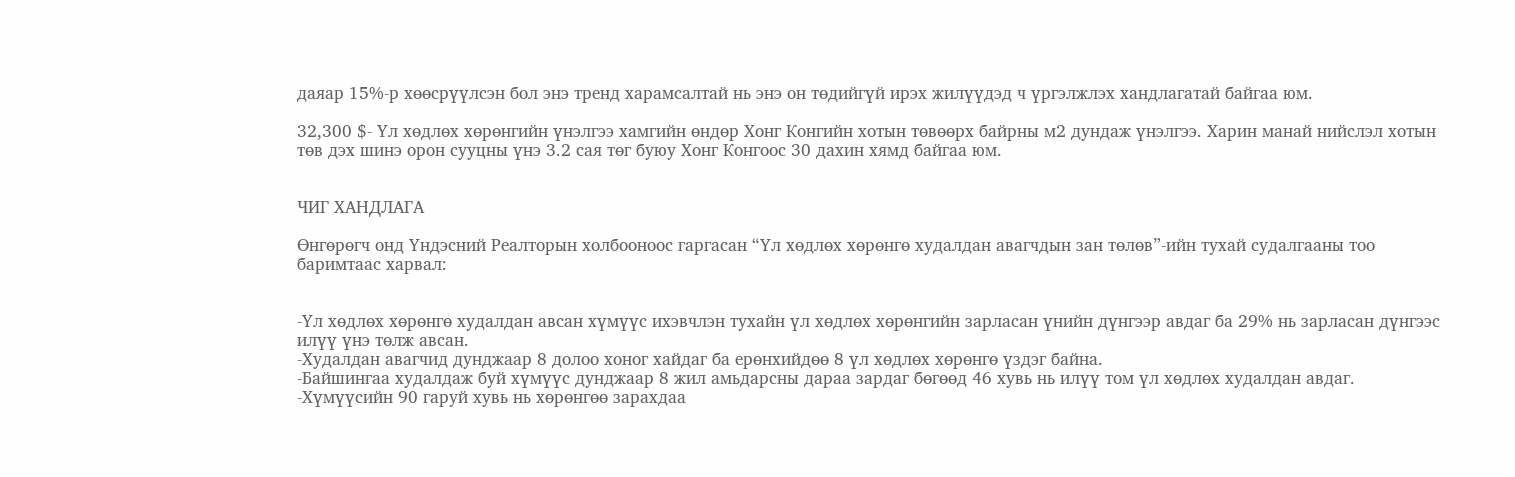даяар 15%-р хөөсрүүлсэн бол энэ тренд харамсалтай нь энэ он төдийгүй ирэх жилүүдэд ч үргэлжлэх хандлагатай байгаа юм.

32,300 $- Үл хөдлөх хөрөнгийн үнэлгээ хамгийн өндөр Хонг Конгийн хотын төвөөрх байрны м2 дундаж үнэлгээ. Харин манай нийслэл хотын төв дэх шинэ орон сууцны үнэ 3.2 сая төг буюу Хонг Конгоос 30 дахин хямд байгаа юм.


ЧИГ ХАНДЛАГА

Өнгөрөгч онд Үндэсний Реалторын холбооноос гаргасан “Үл хөдлөх хөрөнгө худалдан авагчдын зан төлөв”-ийн тухай судалгааны тоо баримтаас харвал:


-Үл хөдлөх хөрөнгө худалдан авсан хүмүүс ихэвчлэн тухайн үл хөдлөх хөрөнгийн зарласан үнийн дүнгээр авдаг ба 29% нь зарласан дүнгээс илүү үнэ төлж авсан.
-Худалдан авагчид дунджаар 8 долоо хоног хайдаг ба ерөнхийдөө 8 үл хөдлөх хөрөнгө үздэг байна.
-Байшингаа худалдаж буй хүмүүс дунджаар 8 жил амьдарсны дараа зардаг бөгөөд 46 хувь нь илүү том үл хөдлөх худалдан авдаг.
-Хүмүүсийн 90 гаруй хувь нь хөрөнгөө зарахдаа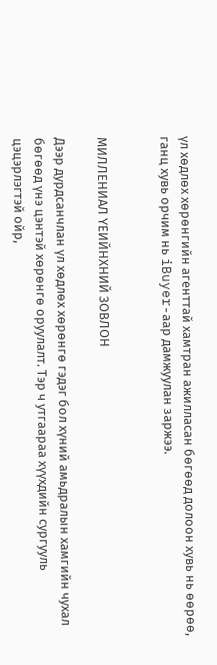үл хөдлөх хөрөнгийн агенттай хамтран ажилласан бөгөөд долоон хувь нь өөрөө, ганц хувь орчим нь iBuyer-аар дамжуулан заржээ.


МИЛЛЕНИАЛ ҮЕИЙНХНИЙ ЗОВЛОН

Дээр дурдсанчлан үл хөдлөх хөрөнгө гэдэг бол хүний амьдралын хамгийн чухал бөгөөд үнэ цэнтэй хөрөнгө оруулалт. Тэр ч утгаараа хүүхдийн сургууль цэцэрлэгтэй ойр,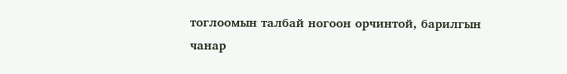тоглоомын талбай ногоон орчинтой, барилгын чанар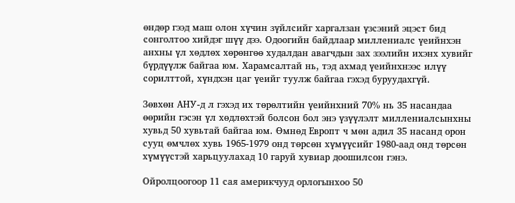өндөр гээд маш олон хүчин зүйлсийг харгалзан үзсэний эцэст бид сонголтоо хийдэг шүү дээ. Одоогийн байдлаар миллениалс үеийнхэн анхны үл хөдлөх хөрөнгөө худалдан авагчдын зах зээлийн ихэнх хувийг бүрдүүлж байгаа юм. Харамсалтай нь, тэд ахмад үеийнхнээс илүү сорилттой, хүндхэн цаг үеийг туулж байгаа гэхэд буруудахгүй.

Зөвхөн АНУ-д л гэхэд их төрөлтийн үеийнхний 70% нь 35 насандаа өөрийн гэсэн үл хөдлөхтэй болсон бол энэ үзүүлэлт миллениалсынхны хувьд 50 хувьтай байгаа юм. Өмнөд Европт ч мөн адил 35 насанд орон сууц өмчлөх хувь 1965-1979 онд төрсөн хүмүүсийг 1980-аад онд төрсөн хүмүүстэй харьцуулахад 10 гаруй хувиар доошилсон гэнэ.

Ойролцоогоор 11 сая америкчууд орлогынхоо 50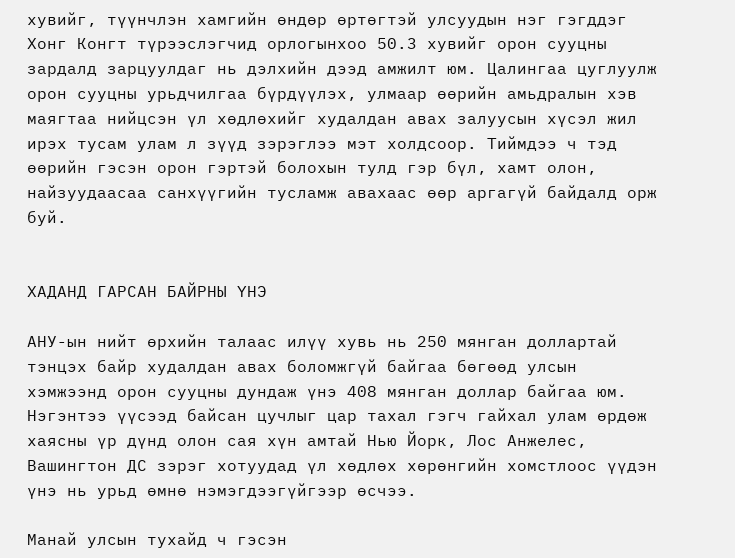хувийг, түүнчлэн хамгийн өндөр өртөгтэй улсуудын нэг гэгддэг Хонг Конгт түрээслэгчид орлогынхоо 50.3 хувийг орон сууцны зардалд зарцуулдаг нь дэлхийн дээд амжилт юм. Цалингаа цуглуулж орон сууцны урьдчилгаа бүрдүүлэх, улмаар өөрийн амьдралын хэв маягтаа нийцсэн үл хөдлөхийг худалдан авах залуусын хүсэл жил ирэх тусам улам л зүүд зэрэглээ мэт холдсоор. Тиймдээ ч тэд өөрийн гэсэн орон гэртэй болохын тулд гэр бүл, хамт олон, найзуудаасаа санхүүгийн тусламж авахаас өөр аргагүй байдалд орж буй.


ХАДАНД ГАРСАН БАЙРНЫ ҮНЭ

АНУ-ын нийт өрхийн талаас илүү хувь нь 250 мянган доллартай тэнцэх байр худалдан авах боломжгүй байгаа бөгөөд улсын хэмжээнд орон сууцны дундаж үнэ 408 мянган доллар байгаа юм. Нэгэнтээ үүсээд байсан цучлыг цар тахал гэгч гайхал улам өрдөж хаясны үр дүнд олон сая хүн амтай Нью Йорк, Лос Анжелес, Вашингтон ДС зэрэг хотуудад үл хөдлөх хөрөнгийн хомстлоос үүдэн үнэ нь урьд өмнө нэмэгдээгүйгээр өсчээ.

Манай улсын тухайд ч гэсэн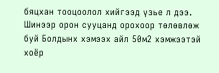бяцхан тооцоолол хийгээд үзье л дээ. Шинээр орон сууцанд орохоор төлөвлөж буй Болдынх хэмээх айл 50м2 хэмжээтэй хоёр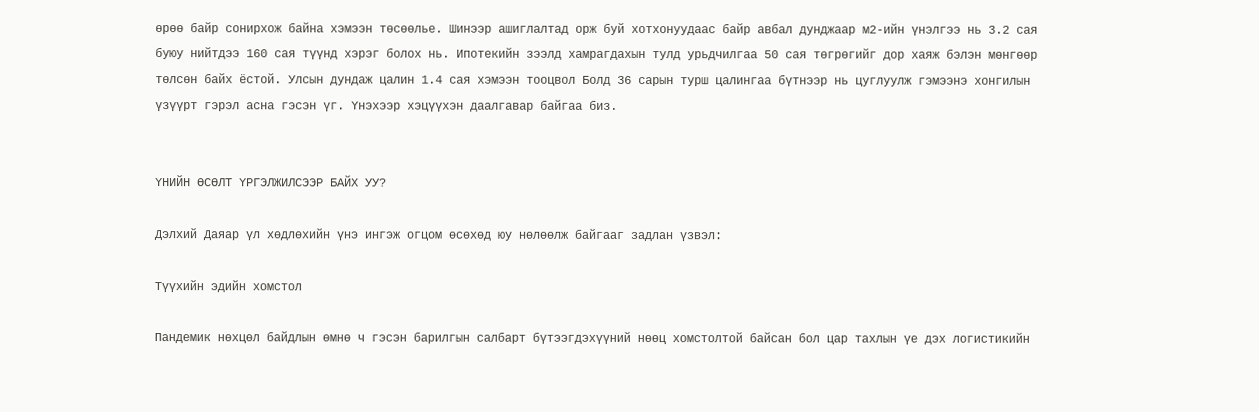өрөө байр сонирхож байна хэмээн төсөөлье. Шинээр ашиглалтад орж буй хотхонуудаас байр авбал дунджаар м2-ийн үнэлгээ нь 3.2 сая буюу нийтдээ 160 сая түүнд хэрэг болох нь. Ипотекийн зээлд хамрагдахын тулд урьдчилгаа 50 сая төгрөгийг дор хаяж бэлэн мөнгөөр төлсөн байх ёстой. Улсын дундаж цалин 1.4 сая хэмээн тооцвол Болд 36 сарын турш цалингаа бүтнээр нь цуглуулж гэмээнэ хонгилын үзүүрт гэрэл асна гэсэн үг. Үнэхээр хэцүүхэн даалгавар байгаа биз.


ҮНИЙН ӨСӨЛТ ҮРГЭЛЖИЛСЭЭР БАЙХ УУ?

Дэлхий Даяар үл хөдлөхийн үнэ ингэж огцом өсөхөд юу нөлөөлж байгааг задлан үзвэл:

Түүхийн эдийн хомстол

Пандемик нөхцөл байдлын өмнө ч гэсэн барилгын салбарт бүтээгдэхүүний нөөц хомстолтой байсан бол цар тахлын үе дэх логистикийн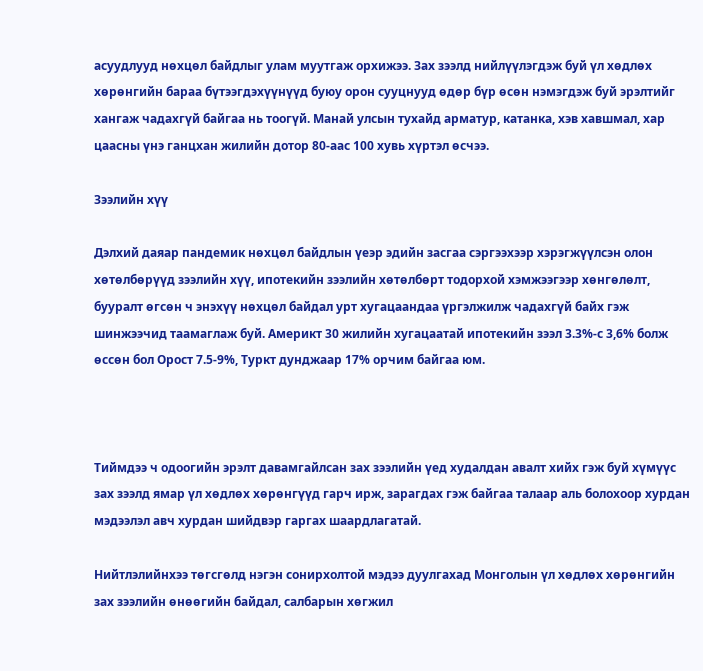асуудлууд нөхцөл байдлыг улам муутгаж орхижээ. Зах зээлд нийлүүлэгдэж буй үл хөдлөх хөрөнгийн бараа бүтээгдэхүүнүүд буюу орон сууцнууд өдөр бүр өсөн нэмэгдэж буй эрэлтийг хангаж чадахгүй байгаа нь тоогүй. Манай улсын тухайд арматур, катанка, хэв хавшмал, хар цаасны үнэ ганцхан жилийн дотор 80-аас 100 хувь хүртэл өсчээ.

Зээлийн хүү

Дэлхий даяар пандемик нөхцөл байдлын үеэр эдийн засгаа сэргээхээр хэрэгжүүлсэн олон хөтөлбөрүүд зээлийн хүү, ипотекийн зээлийн хөтөлбөрт тодорхой хэмжээгээр хөнгөлөлт, бууралт өгсөн ч энэхүү нөхцөл байдал урт хугацаандаа үргэлжилж чадахгүй байх гэж шинжээчид таамаглаж буй. Америкт 30 жилийн хугацаатай ипотекийн зээл 3.3%-с 3,6% болж өссөн бол Орост 7.5-9%, Туркт дунджаар 17% орчим байгаа юм.



Тиймдээ ч одоогийн эрэлт давамгайлсан зах зээлийн үед худалдан авалт хийх гэж буй хүмүүс зах зээлд ямар үл хөдлөх хөрөнгүүд гарч ирж, зарагдах гэж байгаа талаар аль болохоор хурдан мэдээлэл авч хурдан шийдвэр гаргах шаардлагатай.

Нийтлэлийнхээ төгсгөлд нэгэн сонирхолтой мэдээ дуулгахад Монголын үл хөдлөх хөрөнгийн зах зээлийн өнөөгийн байдал, салбарын хөгжил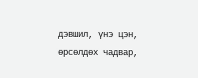дэвшил, үнэ цэн, өрсөлдөх чадвар,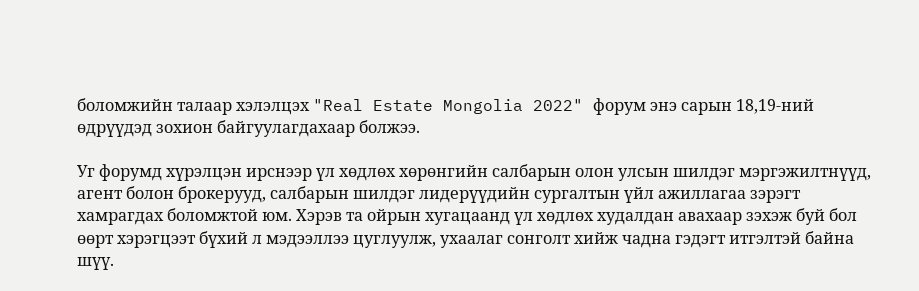боломжийн талаар хэлэлцэх "Real Estate Mongolia 2022" форум энэ сарын 18,19-ний өдрүүдэд зохион байгуулагдахаар болжээ.

Уг форумд хүрэлцэн ирснээр үл хөдлөх хөрөнгийн салбарын олон улсын шилдэг мэргэжилтнүүд, агент болон брокерууд, салбарын шилдэг лидерүүдийн сургалтын үйл ажиллагаа зэрэгт хамрагдах боломжтой юм. Хэрэв та ойрын хугацаанд үл хөдлөх худалдан авахаар зэхэж буй бол өөрт хэрэгцээт бүхий л мэдээллээ цуглуулж, ухаалаг сонголт хийж чадна гэдэгт итгэлтэй байна шүү.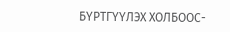БҮРТГҮҮЛЭХ ХОЛБООС-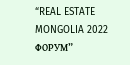“REAL ESTATE MONGOLIA 2022 ФОРУМ”